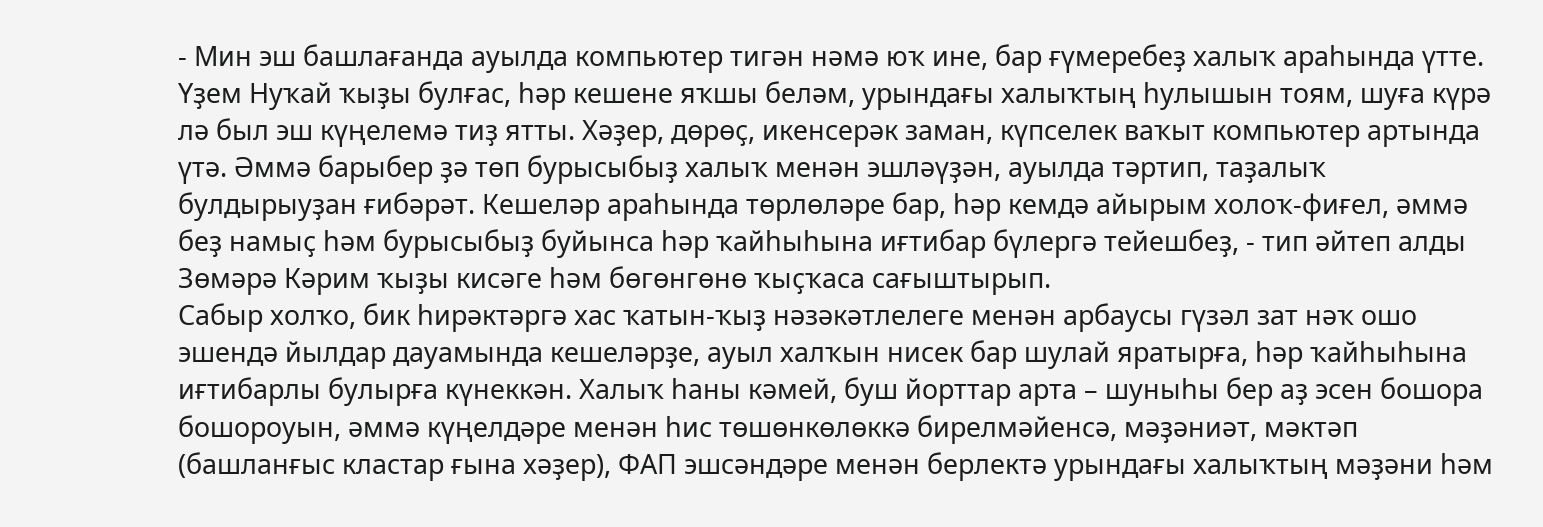- Мин эш башлағанда ауылда компьютер тигән нәмә юҡ ине, бар ғүмеребеҙ халыҡ араһында үтте. Үҙем Нуҡай ҡыҙы булғас, һәр кешене яҡшы беләм, урындағы халыҡтың һулышын тоям, шуға күрә лә был эш күңелемә тиҙ ятты. Хәҙер, дөрөҫ, икенсерәк заман, күпселек ваҡыт компьютер артында үтә. Әммә барыбер ҙә төп бурысыбыҙ халыҡ менән эшләүҙән, ауылда тәртип, таҙалыҡ булдырыуҙан ғибәрәт. Кешеләр араһында төрлөләре бар, һәр кемдә айырым холоҡ-фиғел, әммә беҙ намыҫ һәм бурысыбыҙ буйынса һәр ҡайһыһына иғтибар бүлергә тейешбеҙ, - тип әйтеп алды Зөмәрә Кәрим ҡыҙы кисәге һәм бөгөнгөнө ҡыҫҡаса сағыштырып.
Сабыр холҡо, бик һирәктәргә хас ҡатын-ҡыҙ нәзәкәтлелеге менән арбаусы гүзәл зат нәҡ ошо эшендә йылдар дауамында кешеләрҙе, ауыл халҡын нисек бар шулай яратырға, һәр ҡайһыһына иғтибарлы булырға күнеккән. Халыҡ һаны кәмей, буш йорттар арта – шуныһы бер аҙ эсен бошора бошороуын, әммә күңелдәре менән һис төшөнкөлөккә бирелмәйенсә, мәҙәниәт, мәктәп (башланғыс кластар ғына хәҙер), ФАП эшсәндәре менән берлектә урындағы халыҡтың мәҙәни һәм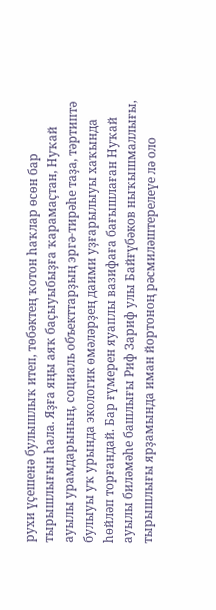рухи үҫешенә булышлыҡ итеп, төбәктең ҡотон һаҡлар өсөн бар тырышлығын һала. Яҙға яңы аяҡ баҫыуыбыҙға ҡарамаҫтан, Нуҡай ауылы урамдарының, социаль объекттарҙың эргә-тирәһе таҙа, тәртиптә булыуы уҡ урында экологик өмәләрҙең даими уҙғарылыуы хаҡында һөйләп торғандай. Бар ғүмерен яуаплы вазифаға бағышлаған Нуҡай ауылы биләмәһе башлығы Риф Зариф улы Байғүбәков ныҡышмаллығы, тырышлығы ярҙамында иман йортоноң рәсмиләштерелеүе лә оло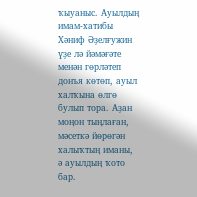ҡыуаныс. Ауылдың имам-хатибы Хәниф Әҙелғужин үҙе лә йәмәғәте менән гөрләтеп донъя көтөп, ауыл халҡына өлгө булып тора. Аҙан моңон тыңлаған, мәсеткә йөрөгән халыҡтың иманы, ә ауылдың ҡото бар.